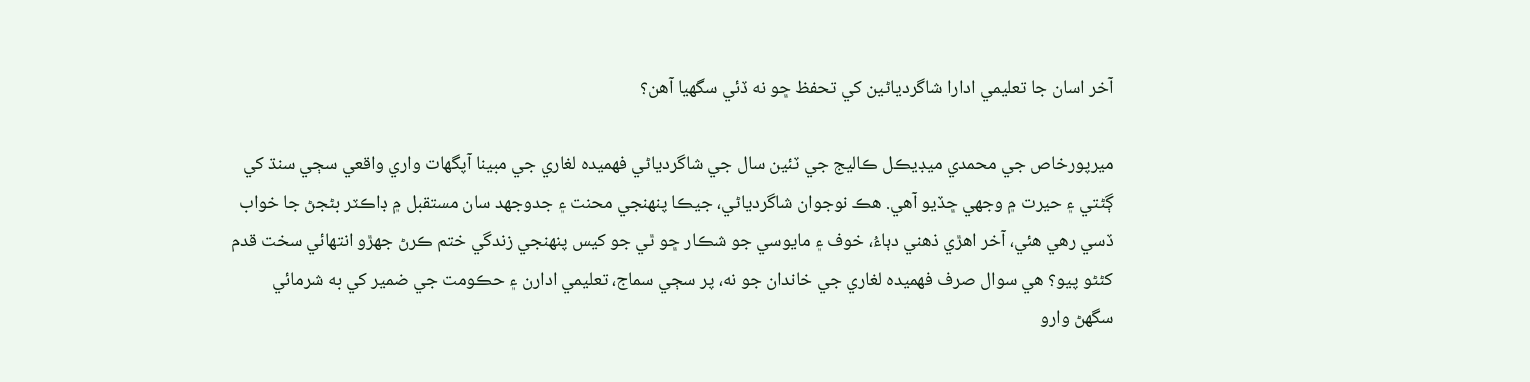آخر اسان جا تعليمي ادارا شاگردياڻين کي تحفظ ڇو نه ڏئي سگهيا آهن؟

ميرپورخاص جي محمدي ميڊيڪل ڪاليج جي ٽئين سال جي شاگردياڻي فهميده لغاري جي مبينا آپگهات واري واقعي سڄي سنڌ کي ڳڻتي ۽ حيرت ۾ وجهي ڇڏيو آهي. هڪ نوجوان شاگردياڻي، جيڪا پنهنجي محنت ۽ جدوجهد سان مستقبل ۾ ڊاڪٽر بڻجڻ جا خواب ڏسي رهي هئي، آخر اهڙي ذهني دٻاءُ، خوف ۽ مايوسي جو شڪار ڇو ٿي جو کيس پنهنجي زندگي ختم ڪرڻ جهڙو انتهائي سخت قدم کڻڻو پيو؟ هي سوال صرف فهميده لغاري جي خاندان جو نه، پر سڄي سماج، تعليمي ادارن ۽ حڪومت جي ضمير کي به شرمائي سگهڻ وارو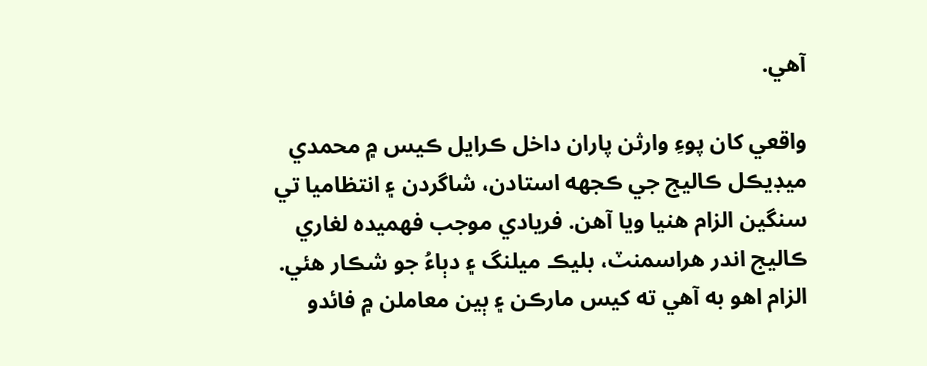آهي.

واقعي کان پوءِ وارثن پاران داخل ڪرايل ڪيس ۾ محمدي ميڊيڪل ڪاليج جي ڪجهه استادن، شاگردن ۽ انتظاميا تي سنگين الزام هنيا ويا آهن. فريادي موجب فهميده لغاري ڪاليج اندر هراسمنٽ، بليڪ ميلنگ ۽ دٻاءُ جو شڪار هئي. الزام اهو به آهي ته کيس مارڪن ۽ ٻين معاملن ۾ فائدو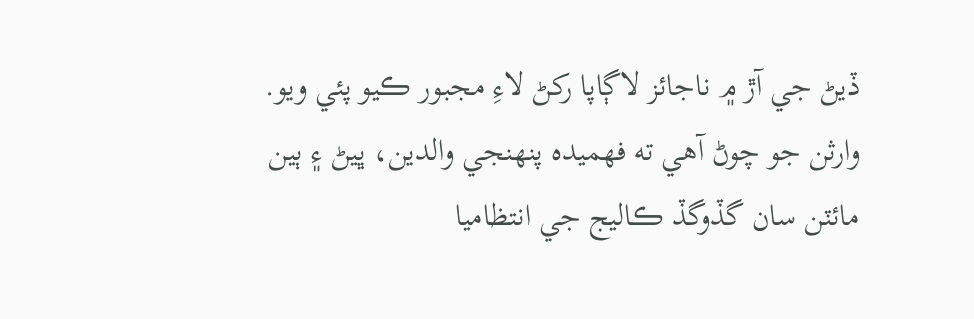ڏيڻ جي آڙ ۾ ناجائز لاڳاپا رکڻ لاءِ مجبور ڪيو پئي ويو. وارثن جو چوڻ آهي ته فهميده پنهنجي والدين، ڀيڻ ۽ ٻين مائٽن سان گڏوگڏ ڪاليج جي انتظاميا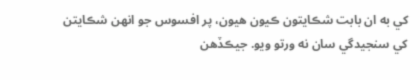کي به ان بابت شڪايتون ڪيون هيون، پر افسوس جو انهن شڪايتن کي سنجيدگي سان نه ورتو ويو. جيڪڏهن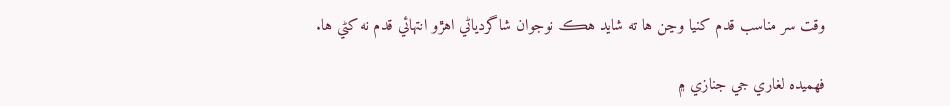وقت سر مناسب قدم کنيا وڃن ها ته شايد هڪ نوجوان شاگردياڻي اهڙو انتهائي قدم نه کڻي ها.

فهميده لغاري جي جنازي ۾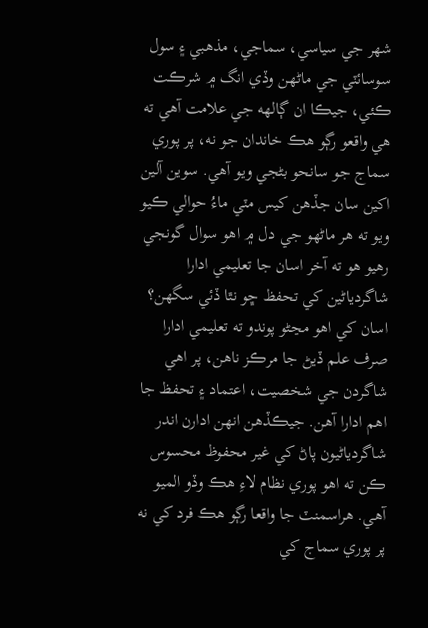شهر جي سياسي، سماجي، مذهبي ۽ سول سوسائٽي جي ماڻهن وڏي انگ ۾ شرڪت ڪئي، جيڪا ان ڳالهه جي علامت آهي ته هي واقعو رڳو هڪ خاندان جو نه، پر پوري سماج جو سانحو بڻجي ويو آهي. سوين آلين اکين سان جڏهن کيس مٽي ماءُ حوالي ڪيو ويو ته هر ماڻهو جي دل ۾ اهو سوال گونجي رهيو هو ته آخر اسان جا تعليمي ادارا شاگردياڻين کي تحفظ ڇو نٿا ڏئي سگهن؟ اسان کي اهو مڃڻو پوندو ته تعليمي ادارا صرف علم ڏيڻ جا مرڪز ناهن، پر اهي شاگردن جي شخصيت، اعتماد ۽ تحفظ جا اهم ادارا آهن. جيڪڏهن انهن ادارن اندر شاگردياڻيون پاڻ کي غير محفوظ محسوس ڪن ته اهو پوري نظام لاءِ هڪ وڏو الميو آهي. هراسمنٽ جا واقعا رڳو هڪ فرد کي نه پر پوري سماج کي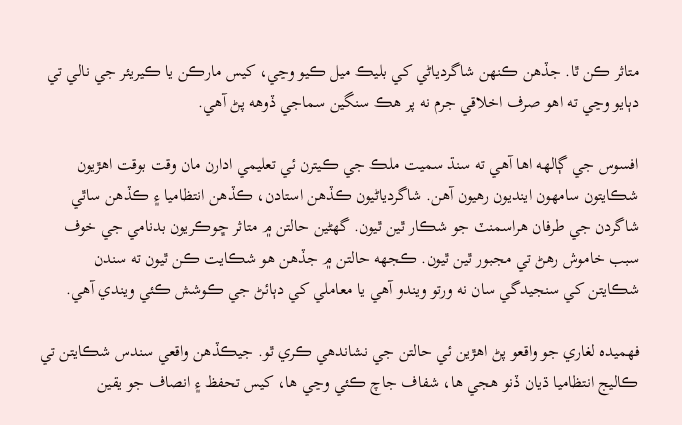متاثر ڪن ٿا. جڏهن ڪنهن شاگردياڻي کي بليڪ ميل ڪيو وڃي، کيس مارڪن يا ڪيريئر جي نالي تي دٻايو وڃي ته اهو صرف اخلاقي جرم نه پر هڪ سنگين سماجي ڏوهه پڻ آهي.

افسوس جي ڳالهه اها آهي ته سنڌ سميت ملڪ جي ڪيترن ئي تعليمي ادارن مان وقت بوقت اهڙيون شڪايتون سامهون اينديون رهيون آهن. شاگردياڻيون ڪڏهن استادن، ڪڏهن انتظاميا ۽ ڪڏهن ساٿي شاگردن جي طرفان هراسمنٽ جو شڪار ٿين ٿيون. گهڻين حالتن ۾ متاثر ڇوڪريون بدنامي جي خوف سبب خاموش رهڻ تي مجبور ٿين ٿيون. ڪجهه حالتن ۾ جڏهن هو شڪايت ڪن ٿيون ته سندن شڪايتن کي سنجيدگي سان نه ورتو ويندو آهي يا معاملي کي دٻائڻ جي ڪوشش ڪئي ويندي آهي.

فهميده لغاري جو واقعو پڻ اهڙين ئي حالتن جي نشاندهي ڪري ٿو. جيڪڏهن واقعي سندس شڪايتن تي ڪاليج انتظاميا ڌيان ڏنو هجي ها، شفاف جاچ ڪئي وڃي ها، کيس تحفظ ۽ انصاف جو يقين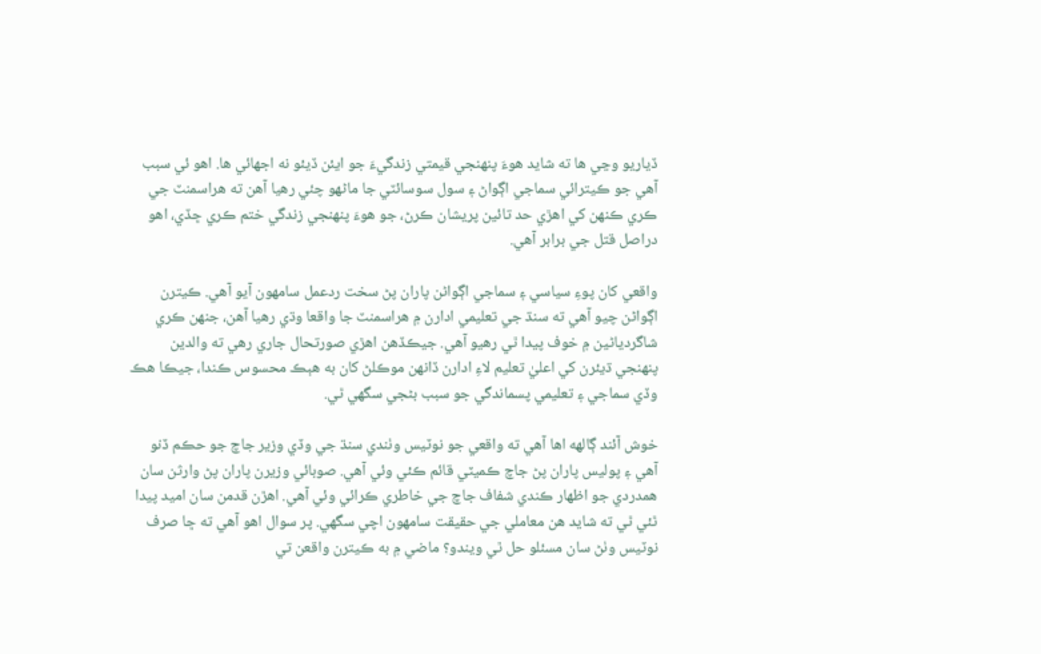ڏياريو وڃي ها ته شايد هوءَ پنهنجي قيمتي زندگيءَ جو ايئن ڏيئو نه اجهائي ها. اهو ئي سبب آهي جو ڪيترائي سماجي اڳواڻ ۽ سول سوسائٽي جا ماڻهو چئي رهيا آهن ته هراسمنٽ جي ڪري ڪنهن کي اهڙي حد تائين پريشان ڪرڻ، جو هوءَ پنهنجي زندگي ختم ڪري ڇڏي، اهو دراصل قتل جي برابر آهي.

واقعي کان پوءِ سياسي ۽ سماجي اڳواڻن پاران پڻ سخت ردعمل سامهون آيو آهي. ڪيترن اڳواڻن چيو آهي ته سنڌ جي تعليمي ادارن ۾ هراسمنٽ جا واقعا وڌي رهيا آهن، جنهن ڪري شاگردياڻين ۾ خوف پيدا ٿي رهيو آهي. جيڪڏهن اهڙي صورتحال جاري رهي ته والدين پنهنجي ڌيئرن کي اعليٰ تعليم لاءِ ادارن ڏانهن موڪلڻ کان به هٻڪ محسوس ڪندا، جيڪا هڪ وڏي سماجي ۽ تعليمي پسماندگي جو سبب بڻجي سگهي ٿي.

خوش آئند ڳالهه اها آهي ته واقعي جو نوٽيس وٺندي سنڌ جي وڏي وزير جاچ جو حڪم ڏنو آهي ۽ پوليس پاران پڻ جاچ ڪميٽي قائم ڪئي وئي آهي. صوبائي وزيرن پاران پڻ وارثن سان همدردي جو اظهار ڪندي شفاف جاچ جي خاطري ڪرائي وئي آهي. اهڙن قدمن سان اميد پيدا ٿئي ٿي ته شايد هن معاملي جي حقيقت سامهون اچي سگهي. پر سوال اهو آهي ته ڇا صرف نوٽيس وٺڻ سان مسئلو حل ٿي ويندو؟ ماضي ۾ به ڪيترن واقعن تي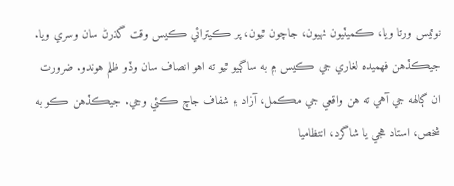نوٽيس ورتا ويا، ڪميٽيون ٺهيون، جاچون ٿيون، پر ڪيترائي ڪيس وقت گذرڻ سان وسري ويا. جيڪڏهن فهميده لغاري جي ڪيس ۾ به ساڳيو ٿيو ته اهو انصاف سان وڏو ظلم هوندو. ضرورت ان ڳالهه جي آهي ته هن واقعي جي مڪمل، آزاد ۽ شفاف جاچ ڪئي وڃي. جيڪڏهن ڪو به شخص، استاد هجي يا شاگرد، انتظاميا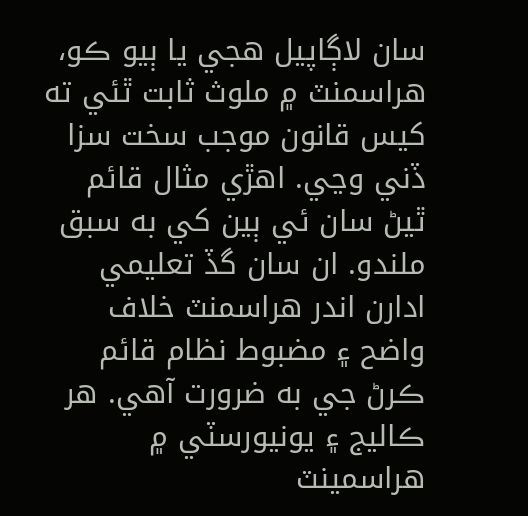سان لاڳاپيل هجي يا ٻيو ڪو، هراسمنٽ ۾ ملوث ثابت ٿئي ته کيس قانون موجب سخت سزا ڏني وڃي. اهڙي مثال قائم ٿيڻ سان ئي ٻين کي به سبق ملندو. ان سان گڏ تعليمي ادارن اندر هراسمنٽ خلاف واضح ۽ مضبوط نظام قائم ڪرڻ جي به ضرورت آهي. هر ڪاليج ۽ يونيورسٽي ۾ هراسمينٽ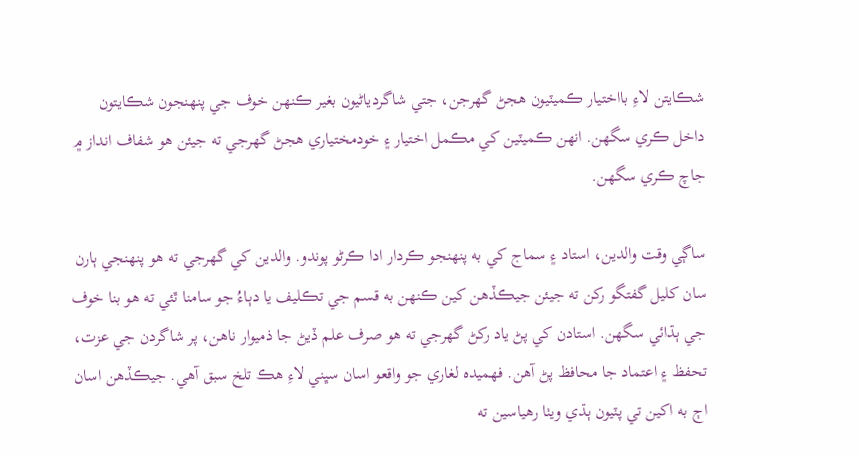شڪايتن لاءِ بااختيار ڪميٽيون هجڻ گهرجن، جتي شاگردياڻيون بغير ڪنهن خوف جي پنهنجون شڪايتون داخل ڪري سگهن. انهن ڪميٽين کي مڪمل اختيار ۽ خودمختياري هجڻ گهرجي ته جيئن هو شفاف انداز ۾ جاچ ڪري سگهن.

ساڳي وقت والدين، استاد ۽ سماج کي به پنهنجو ڪردار ادا ڪرڻو پوندو. والدين کي گهرجي ته هو پنهنجي ٻارن سان کليل گفتگو رکن ته جيئن جيڪڏهن کين ڪنهن به قسم جي تڪليف يا دٻاءُ جو سامنا ٿئي ته هو بنا خوف جي ٻڌائي سگهن. استادن کي پڻ ياد رکڻ گهرجي ته هو صرف علم ڏيڻ جا ذميوار ناهن، پر شاگردن جي عزت، تحفظ ۽ اعتماد جا محافظ پڻ آهن. فهميده لغاري جو واقعو اسان سڀني لاءِ هڪ تلخ سبق آهي. جيڪڏهن اسان اڄ به اکين تي پٽيون ٻڌي ويٺا رهياسين ته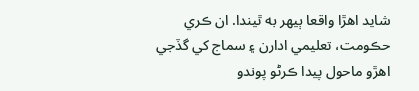شايد اهڙا واقعا ٻيهر به ٿيندا. ان ڪري حڪومت، تعليمي ادارن ۽ سماج کي گڏجي اهڙو ماحول پيدا ڪرڻو پوندو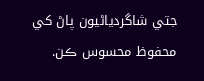جتي شاگردياڻيون پاڻ کي محفوظ محسوس ڪن.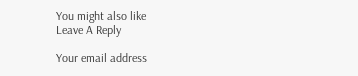You might also like
Leave A Reply

Your email address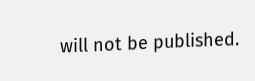will not be published.